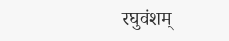रघुवंशम्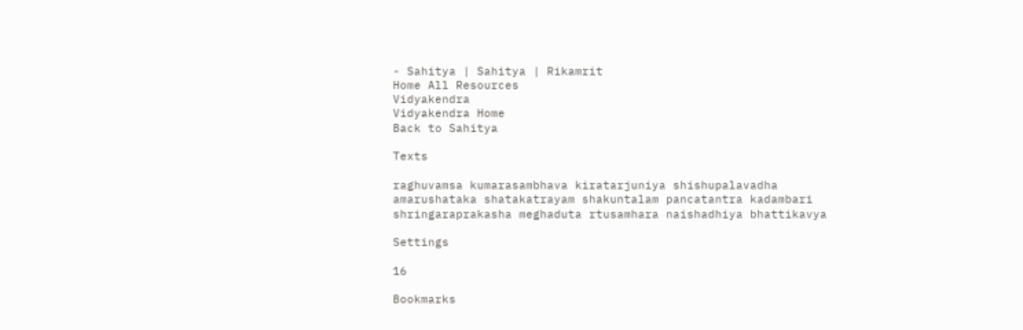- Sahitya | Sahitya | Rikamrit
Home All Resources
Vidyakendra
Vidyakendra Home
Back to Sahitya

Texts

raghuvamsa kumarasambhava kiratarjuniya shishupalavadha amarushataka shatakatrayam shakuntalam pancatantra kadambari shringaraprakasha meghaduta rtusamhara naishadhiya bhattikavya

Settings

16

Bookmarks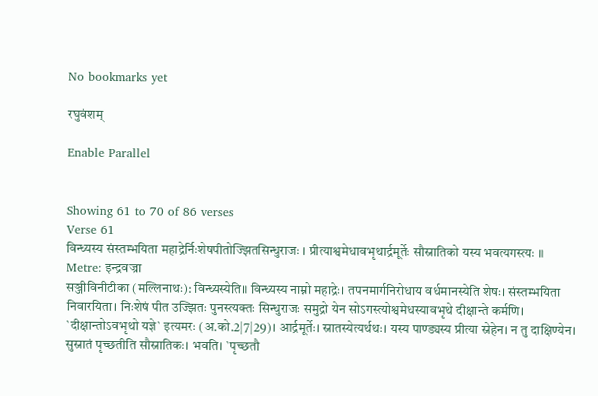No bookmarks yet

रघुवंशम्

Enable Parallel


Showing 61 to 70 of 86 verses
Verse 61
विन्ध्यस्य संस्तम्भयिता महाद्रेर्निःशेषपीतोज्झितसिन्धुराजः । प्रीत्याश्वमेधावभृथार्द्रमूर्तेः सौस्नातिको यस्य भवत्यगस्त्यः ॥
Metre: इन्द्रवज्रा
सञ्जीविनीटीका (मल्लिनाथः): विन्ध्यस्येति॥ विन्ध्यस्य नाम्नो महाद्रेः। तपनमार्गनिरोधाय वर्धमानस्येति शेषः। संस्तम्भयिता निवारयिता। निःशेषं पीत उज्झितः पुनस्त्यक्तः सिन्धुराजः समुद्रो येन सोऽगस्त्योश्वमेधस्यावभृथे दीक्षान्ते कर्मणि। `दीक्षान्तोऽवभृथो यज्ञे` इत्यमरः (अ.को.2|7|29)। आर्द्रमूर्तेः। स्नातस्येत्यर्थथः। यस्य पाण्ड्यस्य प्रीत्या स्नेहेन। न तु दाक्षिण्येन। सुस्नातं पृच्छतीति सौस्नातिकः। भवति। `पृच्छतौ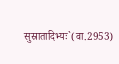सुस्रातादिभ्यः`(वा.2953)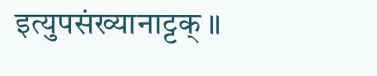इत्युपसंख्यानाट्टक् ॥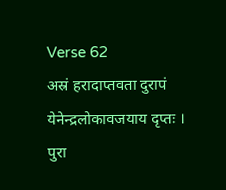Verse 62
अस्रं हरादाप्तवता दुरापं येनेन्द्रलोकावजयाय दृप्तः । पुरा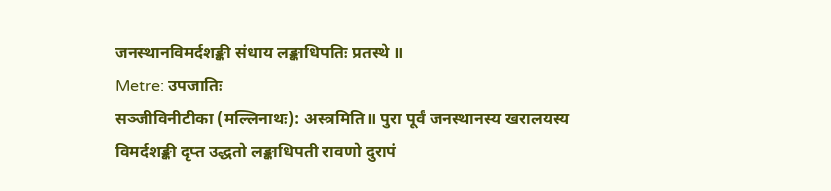जनस्थानविमर्दशङ्की संधाय लङ्काधिपतिः प्रतस्थे ॥
Metre: उपजातिः
सञ्जीविनीटीका (मल्लिनाथः): अस्त्रमिति॥ पुरा पूर्वं जनस्थानस्य खरालयस्य विमर्दशङ्की दृप्त उद्धतो लङ्काधिपती रावणो दुरापं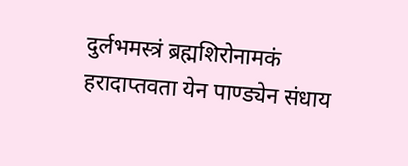दुर्लभमस्त्रं ब्रह्मशिरोनामकं हरादाप्तवता येन पाण्ड्येन संधाय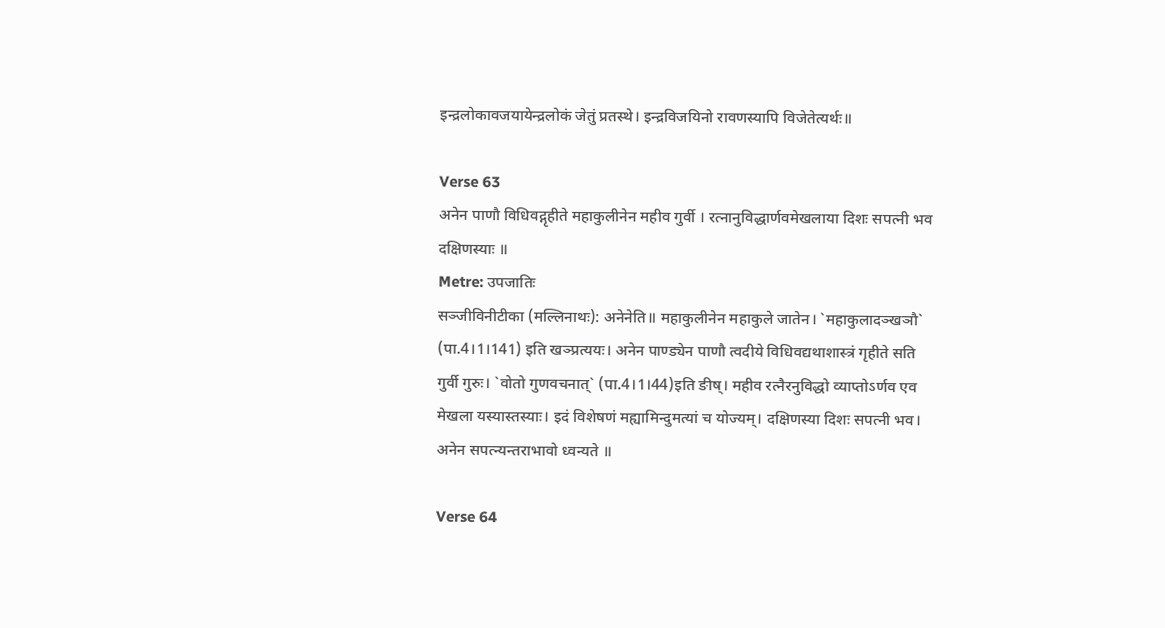इन्द्रलोकावजयायेन्द्रलोकं जेतुं प्रतस्थे। इन्द्रविजयिनो रावणस्यापि विजेतेत्यर्थः॥

Verse 63
अनेन पाणौ विधिवद्गृहीते महाकुलीनेन महीव गुर्वी । रत्नानुविद्धार्णवमेखलाया दिशः सपत्नी भव दक्षिणस्याः ॥
Metre: उपजातिः
सञ्जीविनीटीका (मल्लिनाथः): अनेनेति॥ महाकुलीनेन महाकुले जातेन। `महाकुलादञ्खञौ` (पा.4।1।141) इति खञ्प्रत्ययः। अनेन पाण्ड्येन पाणौ त्वदीये विधिवद्यथाशास्त्रं गृहीते सति गुर्वी गुरुः। `वोतो गुणवचनात्` (पा.4।1।44)इति ङीष्। महीव रत्नैरनुविद्धो व्याप्तोऽर्णव एव मेखला यस्यास्तस्याः। इदं विशेषणं मह्यामिन्दुमत्यां च योज्यम्। दक्षिणस्या दिशः सपत्नी भव। अनेन सपत्न्यन्तराभावो ध्वन्यते ॥

Verse 64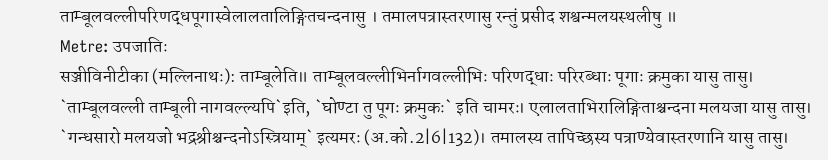ताम्बूलवल्लीपरिणद्धपूगास्वेलालतालिङ्गितचन्दनासु । तमालपत्रास्तरणासु रन्तुं प्रसीद शश्वन्मलयस्थलीषु ॥
Metre: उपजातिः
सञ्जीविनीटीका (मल्लिनाथः): ताम्बूलेति॥ ताम्बूलवल्लीभिर्नागवल्लीभिः परिणद्धाः परिरब्धाः पूगाः क्रमुका यासु तासु। `ताम्बूलवल्ली ताम्बूली नागवल्ल्यपि`इति, `घोण्टा तु पूगः क्रमुकः` इति चामरः। एलालताभिरालिङ्गिताश्चन्दना मलयजा यासु तासु। `गन्धसारो मलयजो भद्रश्रीश्चन्दनोऽस्त्रियाम्` इत्यमरः (अ.को.2|6|132)। तमालस्य तापिच्छस्य पत्राण्येवास्तरणानि यासु तासु।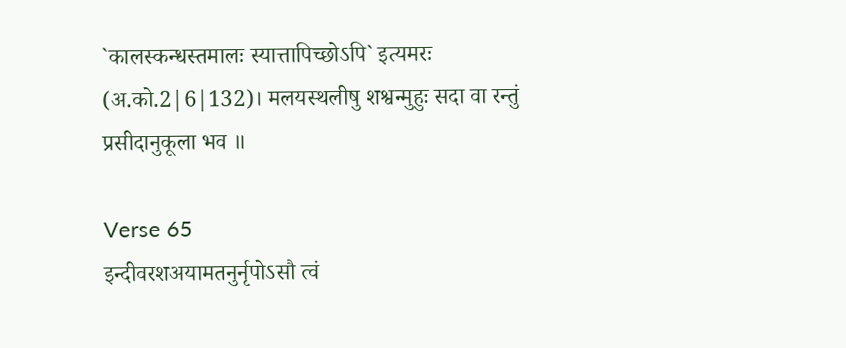`कालस्कन्धस्तमालः स्यात्तापिच्छोऽपि` इत्यमरः (अ.को.2|6|132)। मलयस्थलीषु शश्वन्मुहुः सदा वा रन्तुं प्रसीदानुकूला भव ॥

Verse 65
इन्दीवरशअयामतनुर्नृपोऽसौ त्वं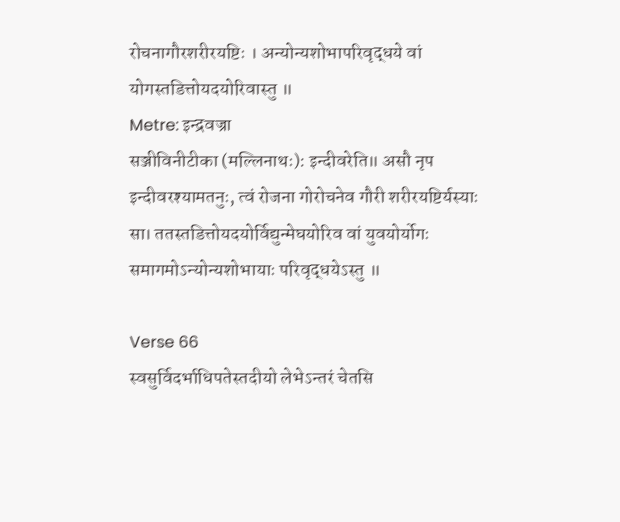रोचनागौरशरीरयष्टिः । अन्योन्यशोभापरिवृद्धये वां योगस्तडित्तोयदयोरिवास्तु ॥
Metre: इन्द्रवज्रा
सञ्जीविनीटीका (मल्लिनाथः): इन्दीवरेति॥ असौ नृप इन्दीवरश्यामतनुः, त्वं रोजना गोरोचनेव गौरी शरीरयष्टिर्यस्याः सा। ततस्तडित्तोयदयोर्विद्युन्मेघयोरिव वां युवयोर्योगः समागमोऽन्योन्यशोभायाः परिवृद्धयेऽस्तु ॥

Verse 66
स्वसुर्विदर्भाधिपतेस्तदीयो लेभेऽन्तरं चेतसि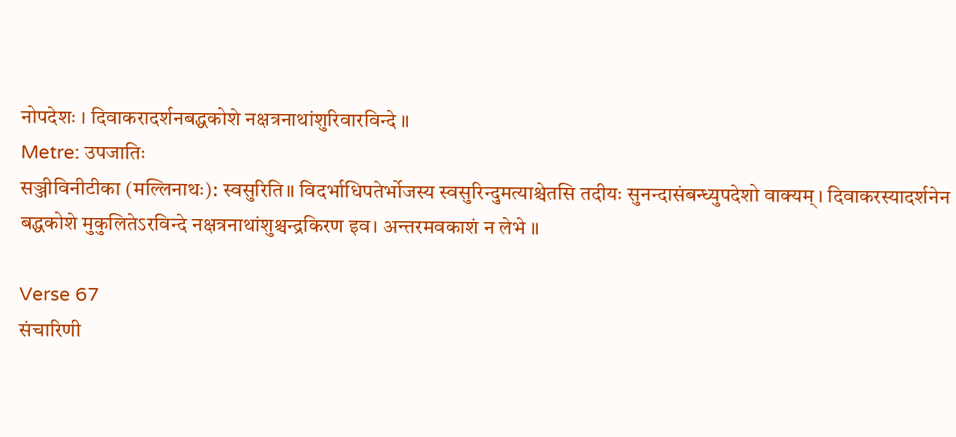नोपदेशः । दिवाकरादर्शनबद्धकोशे नक्षत्रनाथांशुरिवारविन्दे ॥
Metre: उपजातिः
सञ्जीविनीटीका (मल्लिनाथः): स्वसुरिति॥ विदर्भाधिपतेर्भोजस्य स्वसुरिन्दुमत्याश्चेतसि तदीयः सुनन्दासंबन्ध्युपदेशो वाक्यम्। दिवाकरस्यादर्शनेन बद्धकोशे मुकुलितेऽरविन्दे नक्षत्रनाथांशुश्चन्द्रकिरण इव। अन्तरमवकाशं न लेभे ॥

Verse 67
संचारिणी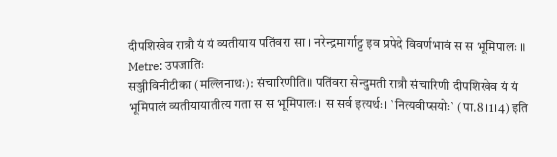दीपशिखेव रात्रौ यं यं व्यतीयाय पतिंवरा सा । नरेन्द्रमार्गाट्ट इव प्रपेदे विवर्णभावं स स भूमिपालः ॥
Metre: उपजातिः
सञ्जीविनीटीका (मल्लिनाथः): संचारिणीति॥ पतिंवरा सेन्दुमती रात्रौ संचारिणी दीपशिखेव यं यं भूमिपालं व्यतीयायातीत्य गता स स भूमिपालः। स सर्व इत्यर्थः। `नित्यवीप्सयोः` (पा.8।1।4) इति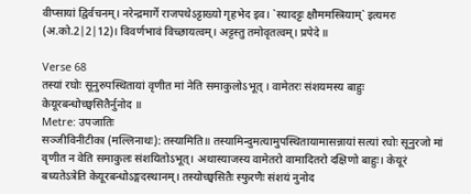वीप्सायां द्विर्वचनम्। नरेन्द्रमार्गे राजपथेऽट्टाख्यो गृहभेद इव। `स्यादट्टः क्षौममस्त्रियाम्` इत्यमरः (अ.को.2|2|12)। विवर्णभावं विच्छायत्वम्। अट्टस्तु तमोवृतत्वम्। प्रपेदे ॥

Verse 68
तस्यां रघोः सूनुरुपस्थितायां वृणीत मां नेति समाकुलोऽभूत् । वामेतरः संशयमस्य बाहुः केयूरबन्धोच्छ्वसितैर्नुनोद ॥
Metre: उपजातिः
सञ्जीविनीटीका (मल्लिनाथः): तस्यामिति॥ तस्यामिन्दुमत्यामुपस्थितायामासन्नायां सत्यां रघोः सूनुरजो मां वृणीत न वेति समाकुलः संशयितोऽभूत्। अथास्याजस्य वामेतरो वामादितरो दक्षिणो बाहुः। केयूरं बध्यतेऽत्रेति केयूरबन्धोऽङ्गदस्थानम्। तस्योच्छ्वसितैः स्फुरणैः संशयं नुनोद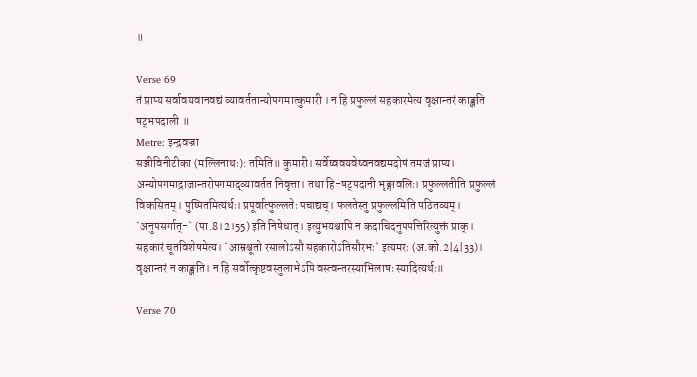॥

Verse 69
तं प्राप्य सर्वावयवानवद्यं व्यावर्ततान्योपगमात्कुमारी । न हि प्रफुल्लं सहकारमेत्य वृक्षान्तरं काङ्क्षति षट्भपदाली ॥
Metre: इन्द्रवज्रा
सञ्जीविनीटीका (मल्लिनाथः): तमिति॥ कुमारी। सर्वेष्ववयवेष्वनवद्यमदोषं तमजं प्राप्य। अन्योपगमाद्राजान्तरोपगमाद्व्यावर्तत निवृत्ता। तथा हि-षट्पदानी भृङ्गावलिः। प्रफुल्लतीति प्रफुल्लं विकसितम्। पुष्पितमित्यर्थः। प्रपूर्वात्फुल्लतेः पचाद्यच्। फलतेस्तु प्रफुल्लमिति पठितव्यम्। `अनुपसर्गात्-` (पा.8।2।55) इति निषेधात्। इत्युभयश्चापि न कदाचिदनुपपत्तिरित्युक्तं प्राक्। सहकारं चूतविशेषमेत्य। `आम्रश्चूतो रसालोऽसौ सहकारोऽतिसौरभः` इत्यमरः (अ.को.2|4|33)। वृक्षान्तरं न काङ्क्षति। न हि सर्वोत्कृष्टवस्तुलाभेऽपि वस्त्वन्तरस्याभिलाषः स्यादित्यर्थः॥

Verse 70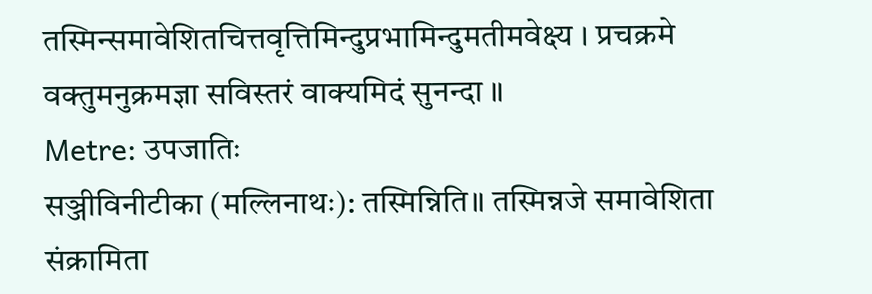तस्मिन्समावेशितचित्तवृत्तिमिन्दुप्रभामिन्दुमतीमवेक्ष्य । प्रचक्रमे वक्तुमनुक्रमज्ञा सविस्तरं वाक्यमिदं सुनन्दा ॥
Metre: उपजातिः
सञ्जीविनीटीका (मल्लिनाथः): तस्मिन्निति॥ तस्मिन्नजे समावेशिता संक्रामिता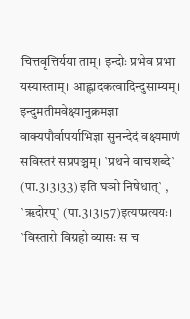चित्तवृत्तिर्यया ताम्। इन्दोः प्रभेव प्रभा यस्यास्ताम्। आह्लादकत्वादिन्दुसाम्यम्। इन्दुमतीमवेक्ष्यानुक्रमज्ञा वाक्यपौर्वापर्याभिज्ञा सुनन्देदं वक्ष्यमाणं सविस्तरं सप्रपञ्चम्। `प्रथने वाचशब्दे` (पा.3।3।33) इति घञो निषेधात्` , `ॠदोरप्` (पा.3।3।57)इत्यप्प्रत्ययः। `विस्तारो विग्रहो व्यासः स च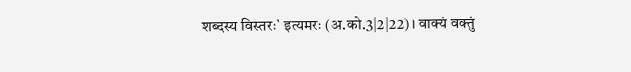शब्दस्य विस्तरः` इत्यमरः (अ.को.3|2|22)। वाक्यं वक्तुं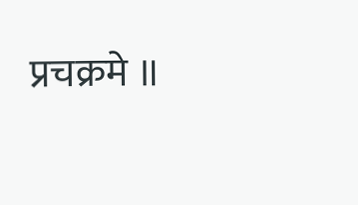प्रचक्रमे ॥